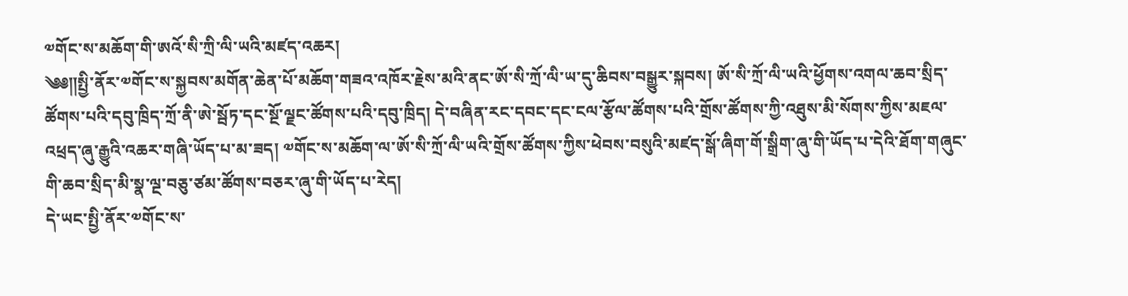༧གོང་ས་མཆོག་གི་ཨའོ་སི་ཀྲི་ལི་ཡའི་མཛད་འཆར།
༄༅༎སྤྱི་ནོར་༧གོང་ས་སྐྱབས་མགོན་ཆེན་པོ་མཆོག་གཟའ་འཁོར་རྗེས་མའི་ནང་ཨོ་སི་ཀྲོ་ལི་ཡ་དུ་ཆིབས་བསྒྱུར་སྐབས། ཨོ་སི་ཀྲོ་ལི་ཡའི་ཕྱོགས་འགལ་ཆབ་སྲིད་ཚོགས་པའི་དབུ་ཁྲིད་ཀྲོ་ནི་ཨེ་སྦོཏ་དང་སྔོ་ལྗང་ཚོགས་པའི་དབུ་ཁྲིད། དེ་བཞིན་རང་དབང་དང་ངལ་རྩོལ་ཚོགས་པའི་གྲོས་ཚོགས་ཀྱི་འཐུས་མི་སོགས་ཀྱིས་མཇལ་འཕྲད་ཞུ་རྒྱུའི་འཆར་གཞི་ཡོད་པ་མ་ཟད། ༧གོང་ས་མཆོག་ལ་ཨོ་སི་ཀྲོ་ལི་ཡའི་གྲོས་ཚོགས་ཀྱིས་ཕེབས་བསུའི་མཛད་སྒོ་ཞིག་གོ་སྒྲིག་ཞུ་གི་ཡོད་པ་དེའི་ཐོག་གཞུང་གི་ཆབ་སྲིད་མི་སྣ་ལྔ་བཅུ་ཙམ་ཚོགས་བཅར་ཞུ་གི་ཡོད་པ་རེད།
དེ་ཡང་སྤྱི་ནོར་༧གོང་ས་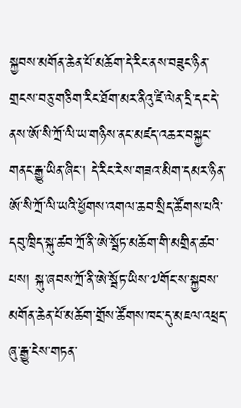སྐྱབས་མགོན་ཆེན་པོ་མཆོག་དེ་རིང་ནས་བཟུང་ཉིན་གྲངས་བཅུ་གཅིག་རིང་ཐོག་མར་ནིའུ་ཛི་ལེན་དྲི་དང་དེ་ནས་ཨོ་སི་ཀྲོ་ལི་ཡ་གཉིས་ནང་མཛད་འཆར་བསྐྱང་གནང་རྒྱུ་ཡིན་ཞིང་། དེ་རིང་རེས་གཟའ་མིག་དམར་ཉིན་ཨོ་སི་ཀྲོ་ལི་ཡའི་ཕྱོགས་འགལ་ཆབ་སྲིད་ཚོགས་པའི་དབུ་ཁྲིད་སྐུ་ཚབ་ཀྲོ་ནི་ཨེ་སྦོཏ་མཆོག་གི་མགྲིན་ཚབ་པས། སྐུ་ཞབས་ཀྲོ་ནི་ཨེ་སྦོཏ་ཡིས་༧གོང་ས་སྐྱབས་མགོན་ཆེན་པོ་མཆོག་གྲོས་ཚོགས་ཁང་དུ་མཇལ་འཕྲད་ཞུ་རྒྱུ་ངེས་གཏན་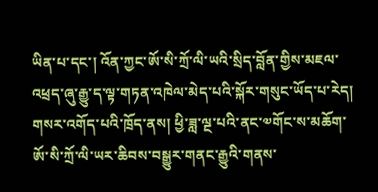ཡིན་པ་དང་། འོན་ཀྱང་ཨོ་སི་ཀྲོ་ལི་ཡའི་སྲིད་བློན་གྱིས་མཇལ་འཕྲད་ཞུ་རྒྱུ་ད་ལྟ་གཏན་འཁེལ་མེད་པའི་སྐོར་གསུང་ཡོད་པ་རེད། གསར་འགོད་པའི་ཁྲོད་ནས། ཕྱི་ཟླ་ལྔ་པའི་ནང་༧གོང་ས་མཆོག་ཨོ་སི་ཀྲོ་ལི་ཡར་ཆིབས་བསྒྱུར་གནང་རྒྱུའི་གནས་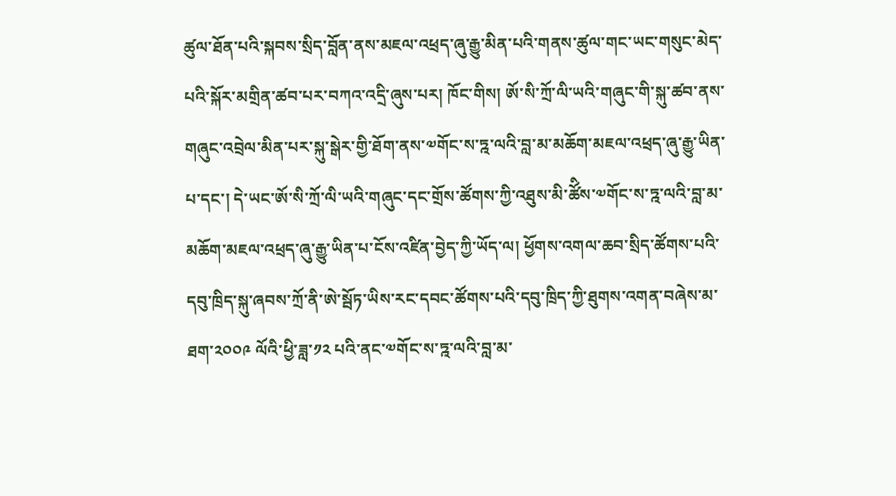ཚུལ་ཐོན་པའི་སྐབས་སྲིད་བློན་ནས་མཇལ་འཕྲད་ཞུ་རྒྱུ་མིན་པའི་གནས་ཚུལ་གང་ཡང་གསུང་མེད་པའི་སྐོར་མགྲིན་ཚབ་པར་བཀའ་འདྲི་ཞུས་པར། ཁོང་གིས། ཨོ་སི་ཀྲོ་ལི་ཡའི་གཞུང་གི་སྐུ་ཚབ་ནས་གཞུང་འབྲེལ་མིན་པར་སྐུ་སྒེར་གྱི་ཐོག་ནས་༧གོང་ས་ཏྰ་ལའི་བླ་མ་མཆོག་མཇལ་འཕྲད་ཞུ་རྒྱུ་ཡིན་པ་དང་། དེ་ཡང་ཨོ་སི་ཀྲོ་ལི་ཡའི་གཞུང་དང་གྲོས་ཚོགས་ཀྱི་འཐུས་མི་ཚོིས་༧གོང་ས་ཏྰ་ལའི་བླ་མ་མཆོག་མཇལ་འཕྲད་ཞུ་རྒྱུ་ཡིན་པ་ངོས་འཛིན་བྱེད་ཀྱི་ཡོད་ལ། ཕྱོགས་འགལ་ཆབ་སྲིད་ཚོགས་པའི་དབུ་ཁྲིད་སྐུ་ཞབས་ཀྲོ་ནི་ཨེ་སྦོཏ་ཡིས་རང་དབང་ཚོགས་པའི་དབུ་ཁྲིད་ཀྱི་ཐུགས་འགན་བཞེས་མ་ཐག་༢༠༠༩ ལོའི་ཕྱི་ཟླ་༡༢ པའི་ནང་༧གོང་ས་ཏྰ་ལའི་བླ་མ་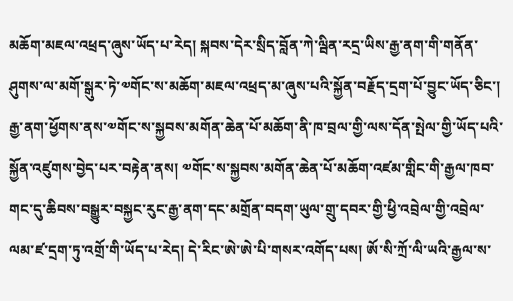མཆོག་མཇལ་འཕྲད་ཞུས་ཡོད་པ་རེད། སྐབས་དེར་སྲིད་བློན་ཀེ་ལྦིན་རདྲ་ཡིས་རྒྱ་ནག་གི་གནོན་ཤུགས་ལ་མགོ་སྒུར་ཏེ་༧གོང་ས་མཆོག་མཇལ་འཕྲད་མ་ཞུས་པའི་སྐྱོན་བརྗོད་དྲག་པོ་བྱུང་ཡོད་ཅིང་། རྒྱ་ནག་ཕྱོགས་ནས་༧གོང་ས་སྐྱབས་མགོན་ཆེན་པོ་མཆོག་ནི་ཁ་བྲལ་གྱི་ལས་དོན་སྤེལ་གྱི་ཡོད་པའི་སྐྱོན་འཛུགས་བྱེད་པར་བརྟེན་ནས། ༧གོང་ས་སྐྱབས་མགོན་ཆེན་པོ་མཆོག་འཛམ་གླིང་གི་རྒྱལ་ཁབ་གང་དུ་ཆིབས་བསྒྱུར་བསྐྱང་རུང་རྒྱ་ནག་དང་མགྲོན་བདག་ཡུལ་གྲུ་དབར་གྱི་ཕྱི་འབྲེལ་གྱི་འབྲེལ་ལམ་ཛ་དྲག་ཏུ་འགྲོ་གི་ཡོད་པ་རེད། དེ་རིང་ཨེ་ཨེ་པི་གསར་འགོད་པས། ཨོ་སི་ཀྲོ་ལི་ཡའི་རྒྱལ་ས་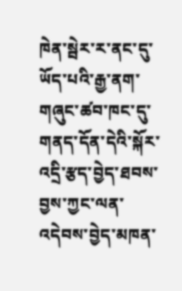ཁེན་སྦེར་ར་ནང་དུ་ཡོད་པའི་རྒྱ་ནག་གཞུང་ཚབ་ཁང་དུ་གནད་དོན་དེའི་སྐོར་འདྲི་རྩད་བྱེད་ཐབས་བྱས་ཀྱང་ལན་འདེབས་བྱེད་མཁན་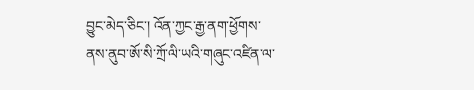བྱུང་མེད་ཅིང་། འོན་ཀྱང་རྒྱ་ནག་ཕྱོགས་ནས་ནུབ་ཨོ་སི་ཀྲོ་ལི་ཡའི་གཞུང་འཛིན་ལ་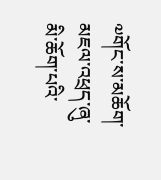༧གོང་ས་མཆོག་མཇལ་འཕྲད་ཞུ་མི་ཆོག་པའི་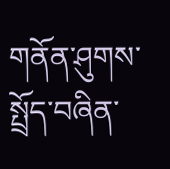གནོན་ཤུགས་སྤྲོད་བཞིན་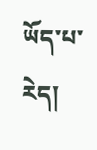ཡོད་པ་རེད།